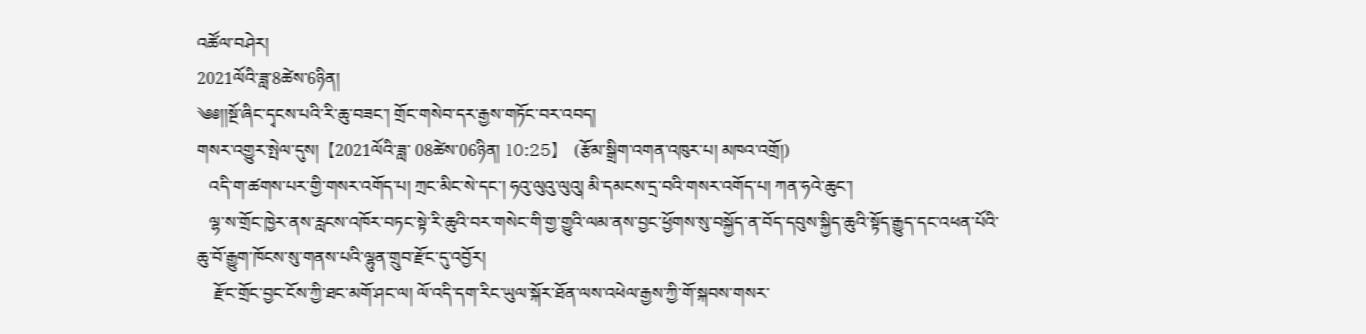འཚོལ་བཤེར།
2021ལོའི་ཟླ་8ཚེས་6ཉིན།
༄༅།།སྔོ་ཞིང་དྭངས་པའི་རི་ཆུ་བཟང་། གྲོང་གསེབ་དར་རྒྱས་གཏོང་བར་འབད།
གསར་འགྱུར་སྤེལ་དུས།  【2021ལོའི་ཟླ་ 08ཚེས་06ཉིན། 10:25】   (རྩོམ་སྒྲིག་འགན་འཁུར་པ། མཁའ་འགྲོ།)
   འདི་ག་ཚགས་པར་གྱི་གསར་འགོད་པ། ཀྲང་མིང་སེ་དང་། ཧའུ་ལུའུ་ལུའུ། མི་དམངས་དྲ་བའི་གསར་འགོད་པ། ཀན་ཧའེ་ཆུང་།
   ལྷ་ས་གྲོང་ཁྱེར་ནས་རླངས་འཁོར་བཏང་སྟེ་རི་ཆུའི་བར་གསེང་གི་གྱ་གྱུའི་ལམ་ནས་བྱང་ཕྱོགས་སུ་བསྐྱོད་ན་བོད་དབུས་སྐྱིད་ཆུའི་སྟོད་རྒྱུད་དང་འཕན་པོའི་ཆུ་བོ་རྒྱུག་ཁོངས་སུ་གནས་པའི་ལྷུན་གྲུབ་རྫོང་དུ་འབྱོར།
    རྫོང་གྲོང་བྱང་ངོས་ཀྱི་ཐང་མགོ་ཤང་ལ། ལོ་འདི་དག་རིང་ཡུལ་སྐོར་ཐོན་ལས་འཕེལ་རྒྱས་ཀྱི་གོ་སྐབས་གསར་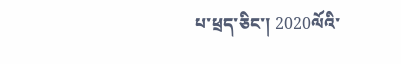པ་ཕྲད་ཅིང་། 2020ལོའི་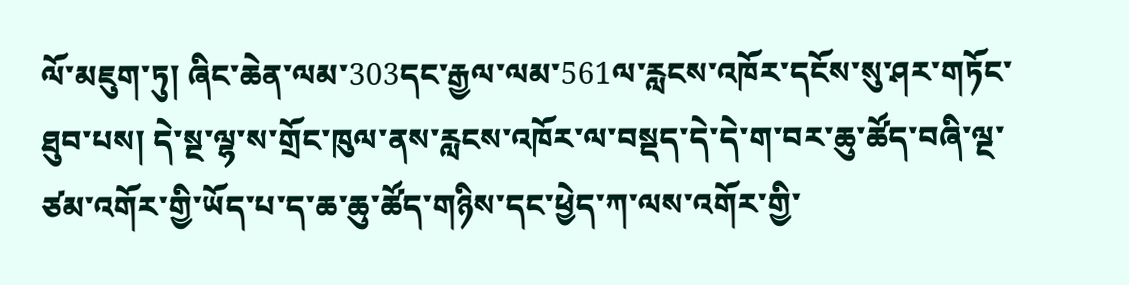ལོ་མཇུག་ཏུ། ཞིང་ཆེན་ལམ་303དང་རྒྱལ་ལམ་561ལ་རླངས་འཁོར་དངོས་སུ་ཤར་གཏོང་ཐུབ་པས། དེ་སྔ་ལྷ་ས་གྲོང་ཁུལ་ནས་རླངས་འཁོར་ལ་བསྡད་དེ་དེ་ག་བར་ཆུ་ཚོད་བཞི་ལྔ་ཙམ་འགོར་གྱི་ཡོད་པ་ད་ཆ་ཆུ་ཚོད་གཉིས་དང་ཕྱེད་ཀ་ལས་འགོར་གྱི་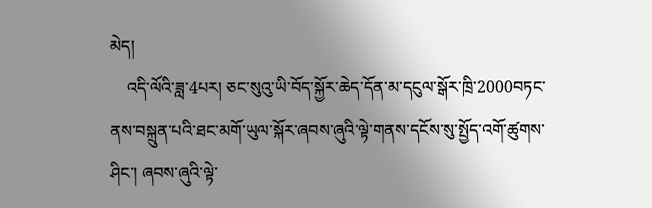མེད།
    འདི་ལོའི་ཟླ་4པར། ཅང་སུའུ་ཡི་བོད་སྐྱོར་ཆེད་དོན་མ་དངུལ་སྒོར་ཁྲི་2000བཏང་ནས་བསྐྲུན་པའི་ཐང་མགོ་ཡུལ་སྐོར་ཞབས་ཞུའི་ལྟེ་གནས་དངོས་སུ་སྤྱོད་འགོ་ཚུགས་ཤིང་། ཞབས་ཞུའི་ལྟེ་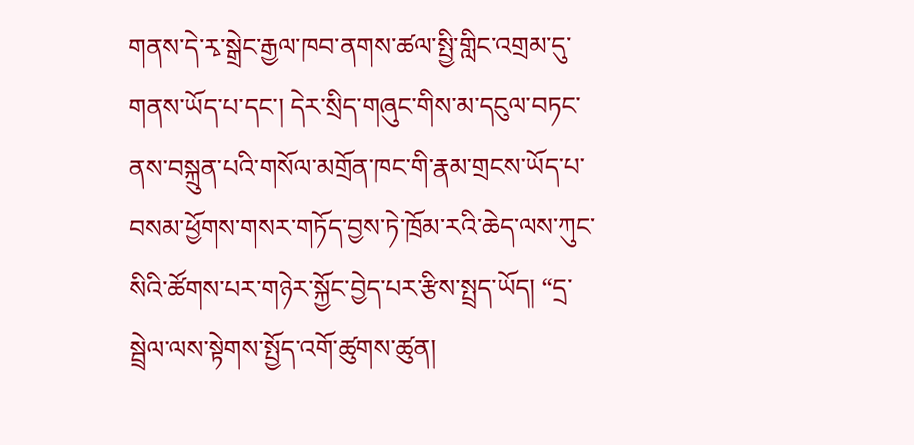གནས་དེ་རྭ་སྒྲེང་རྒྱལ་ཁབ་ནགས་ཚལ་སྤྱི་གླིང་འགྲམ་དུ་གནས་ཡོད་པ་དང་། དེར་སྲིད་གཞུང་གིས་མ་དངུལ་བཏང་ནས་བསྐྲུན་པའི་གསོལ་མགྲོན་ཁང་གི་རྣམ་གྲངས་ཡོད་པ་བསམ་ཕྱོགས་གསར་གཏོད་བྱས་ཏེ་ཁྲོམ་རའི་ཆེད་ལས་ཀུང་སིའི་ཚོགས་པར་གཉེར་སྐྱོང་བྱེད་པར་རྩིས་སྤྲད་ཡོད། “དྲ་སྦྲེལ་ལས་སྟེགས་སྤྱོད་འགོ་ཚུགས་ཚུན།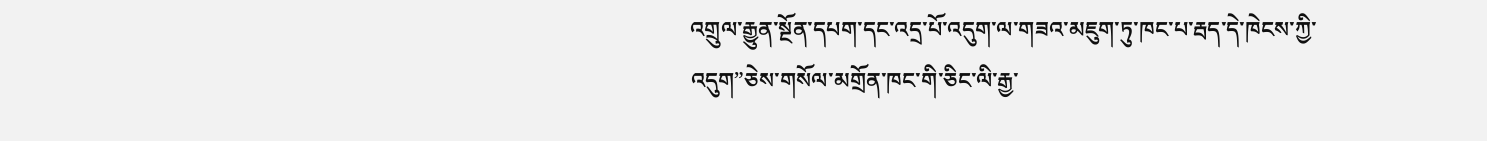འགྲུལ་རྒྱུན་སྔོན་དཔག་དང་འདྲ་པོ་འདུག་ལ་གཟའ་མཇུག་ཏུ་ཁང་པ་རྦད་དེ་ཁེངས་ཀྱི་འདུག”ཅེས་གསོལ་མགྲོན་ཁང་གི་ཅིང་ལི་རྒྱ་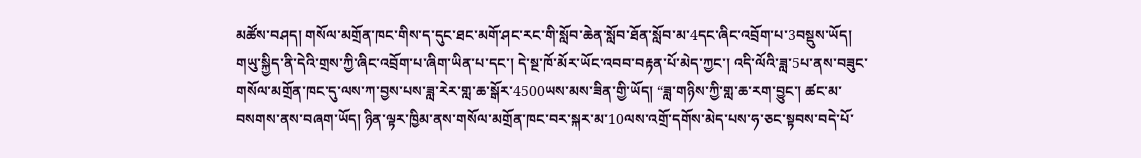མཚོས་བཤད། གསོལ་མགྲོན་ཁང་གིས་ད་དུང་ཐང་མགོ་ཤང་རང་གི་སློབ་ཆེན་སློབ་ཐོན་སློབ་མ་4དང་ཞིང་འབྲོག་པ་3བསྡུས་ཡོད། གཡུ་སྐྱིད་ནི་དེའི་གྲས་ཀྱི་ཞིང་འབྲོག་པ་ཞིག་ཡིན་པ་དང་། དེ་སྔ་ཁོ་མོར་ཡོང་འབབ་བརྟན་པོ་མེད་ཀྱང་། འདི་ལོའི་ཟླ་5པ་ནས་བཟུང་གསོལ་མགྲོན་ཁང་དུ་ལས་ཀ་བྱས་པས་ཟླ་རེར་གླ་ཆ་སྒོར་4500ཡས་མས་ཟིན་གྱི་ཡོད། “ཟླ་གཉིས་ཀྱི་གླ་ཆ་རག་བྱུང་། ཚང་མ་བསགས་ནས་བཞག་ཡོད། ཉིན་ལྟར་ཁྱིམ་ནས་གསོལ་མགྲོན་ཁང་བར་སྐར་མ་10ལས་འགྲོ་དགོས་མེད་པས་ཧ་ཅང་སྟབས་བདེ་པོ་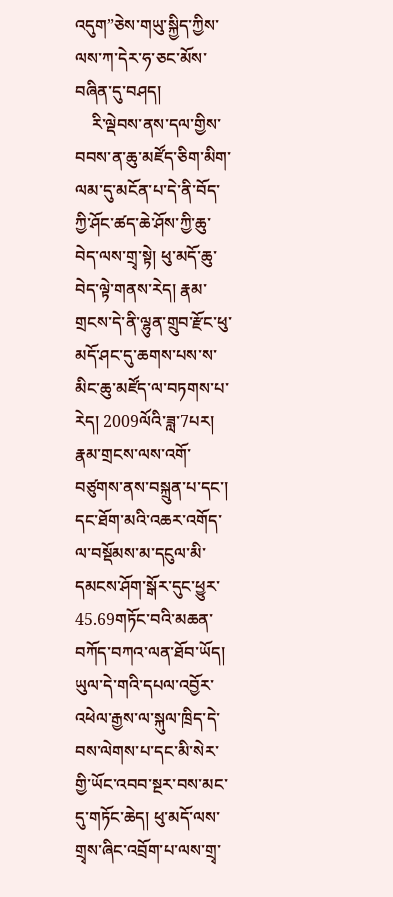འདུག”ཅེས་གཡུ་སྐྱིད་ཀྱིས་ལས་ཀ་དེར་ཧ་ཅང་མོས་བཞིན་དུ་བཤད།
    རི་ལྡེབས་ནས་དལ་གྱིས་བབས་ན་ཆུ་མཛོད་ཅིག་མིག་ལམ་དུ་མངོན་པ་དེ་ནི་བོད་ཀྱི་ཤོང་ཚད་ཆེ་ཤོས་ཀྱི་ཆུ་བེད་ལས་གྲྭ་སྟེ། ཕུ་མདོ་ཆུ་བེད་ལྟེ་གནས་རེད། རྣམ་གྲངས་དེ་ནི་ལྷུན་གྲུབ་རྫོང་ཕུ་མདོ་ཤང་དུ་ཆགས་པས་ས་མིང་ཆུ་མཛོད་ལ་བཏགས་པ་རེད། 2009ལོའི་ཟླ་7པར། རྣམ་གྲངས་ལས་འགོ་བཙུགས་ནས་བསྐྲུན་པ་དང་། དང་ཐོག་མའི་འཆར་འགོད་ལ་བསྡོམས་མ་དངུལ་མི་དམངས་ཤོག་སྒོར་དུང་ཕྱུར་45.69གཏོང་བའི་མཆན་བཀོད་བཀའ་ལན་ཐོབ་ཡོད། ཡུལ་དེ་གའི་དཔལ་འབྱོར་འཕེལ་རྒྱས་ལ་སྐུལ་ཁྲིད་དེ་བས་ལེགས་པ་དང་མི་སེར་གྱི་ཡོང་འབབ་སྔར་བས་མང་དུ་གཏོང་ཆེད། ཕུ་མདོ་ལས་གྲྭས་ཞིང་འབྲོག་པ་ལས་གྲྭ་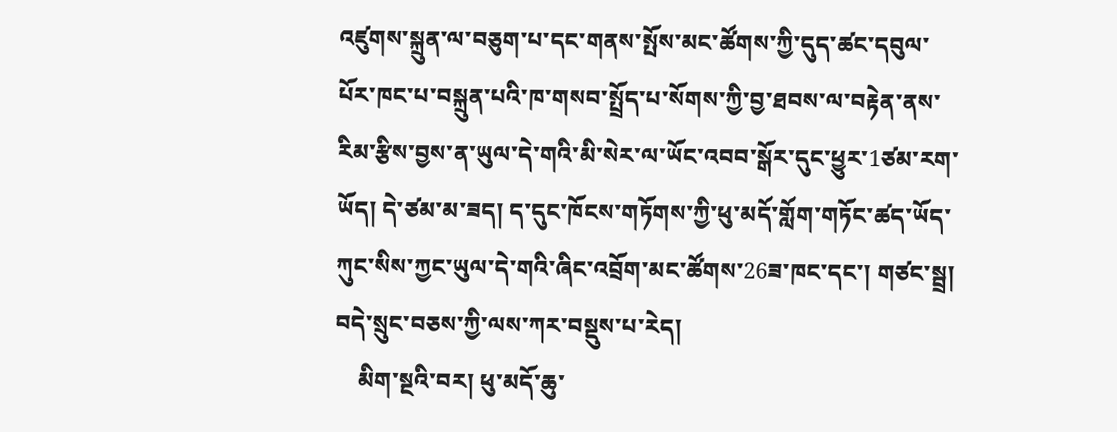འཛུགས་སྐྲུན་ལ་བཅུག་པ་དང་གནས་སྤོས་མང་ཚོགས་ཀྱི་དུད་ཚང་དབུལ་པོར་ཁང་པ་བསྐྲུན་པའི་ཁ་གསབ་སྤྲོད་པ་སོགས་ཀྱི་བྱ་ཐབས་ལ་བརྟེན་ནས་རིམ་རྩིས་བྱས་ན་ཡུལ་དེ་གའི་མི་སེར་ལ་ཡོང་འབབ་སྒོར་དུང་ཕྱུར་1ཙམ་རག་ཡོད། དེ་ཙམ་མ་ཟད། ད་དུང་ཁོངས་གཏོགས་ཀྱི་ཕུ་མདོ་གློག་གཏོང་ཚད་ཡོད་ཀུང་སིས་ཀྱང་ཡུལ་དེ་གའི་ཞིང་འབྲོག་མང་ཚོགས་26ཟ་ཁང་དང་། གཙང་སྦྲ། བདེ་སྲུང་བཅས་ཀྱི་ལས་ཀར་བསྡུས་པ་རེད།
    མིག་སྔའི་བར། ཕུ་མདོ་ཆུ་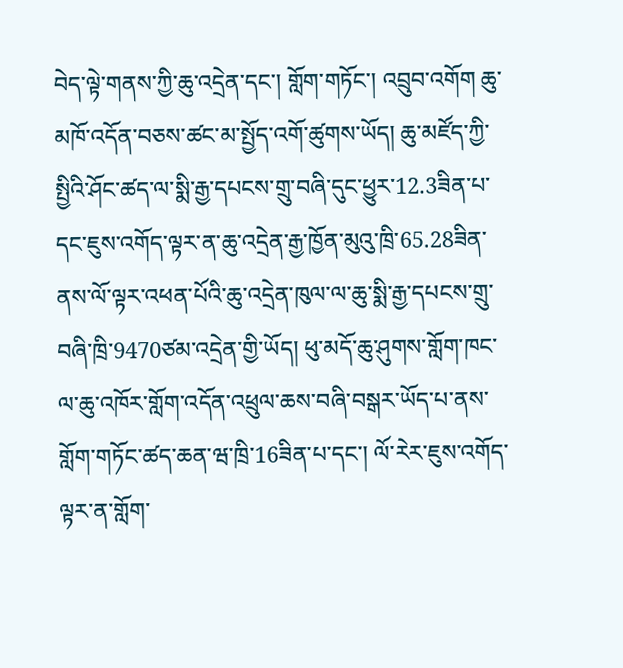བེད་ལྟེ་གནས་ཀྱི་ཆུ་འདྲེན་དང་། གློག་གཏོང་། འབྲུབ་འགོག ཆུ་མཁོ་འདོན་བཅས་ཚང་མ་སྤྱོད་འགོ་ཚུགས་ཡོད། ཆུ་མཛོད་ཀྱི་སྤྱིའི་ཤོང་ཚད་ལ་སྨི་རྒྱ་དཔངས་གྲུ་བཞི་དུང་ཕྱུར་12.3ཟིན་པ་དང་ཇུས་འགོད་ལྟར་ན་ཆུ་འདྲེན་རྒྱ་ཁྱོན་མུའུ་ཁྲི་65.28ཟིན་ནས་ལོ་ལྟར་འཕན་པོའི་ཆུ་འདྲེན་ཁུལ་ལ་ཆུ་སྨི་རྒྱ་དཔངས་གྲུ་བཞི་ཁྲི་9470ཙམ་འདྲེན་གྱི་ཡོད། ཕུ་མདོ་ཆུ་ཤུགས་གློག་ཁང་ལ་ཆུ་འཁོར་གློག་འདོན་འཕྲུལ་ཆས་བཞི་བསྒར་ཡོད་པ་ནས་གློག་གཏོང་ཚད་ཆན་ཝ་ཁྲི་16ཟིན་པ་དང་། ལོ་རེར་ཇུས་འགོད་ལྟར་ན་གློག་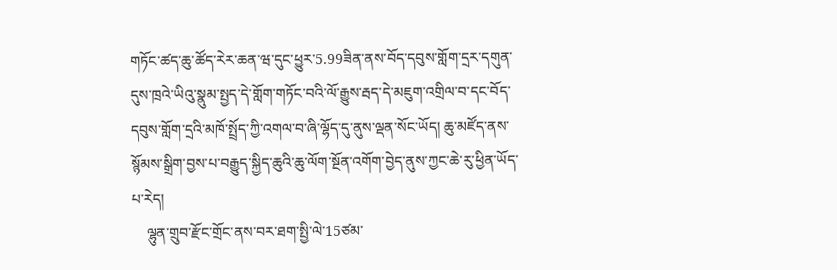གཏོང་ཚད་ཆུ་ཚོད་རེར་ཆན་ཝ་དུང་ཕྱུར་5.99ཟིན་ནས་བོད་དབུས་གློག་དྲར་དགུན་དུས་ཁྲའེ་ཡིའུ་སྣུམ་སྤྱད་དེ་གློག་གཏོང་བའི་ལོ་རྒྱུས་རྦད་དེ་མཇུག་འགྲིལ་བ་དང་བོད་དབུས་གློག་དྲའི་མཁོ་སྤྲོད་ཀྱི་འགལ་བ་ཞི་ལྷོད་དུ་ནུས་ལྡན་སོང་ཡོད། ཆུ་མཛོད་ནས་སྙོམས་སྒྲིག་བྱས་པ་བརྒྱུད་སྐྱིད་ཆུའི་ཆུ་ལོག་སྔོན་འགོག་བྱེད་ནུས་ཀྱང་ཆེ་རུ་ཕྱིན་ཡོད་པ་རེད།
    ལྷུན་གྲུབ་རྫོང་གྲོང་ནས་བར་ཐག་སྤྱི་ལེ་15ཙམ་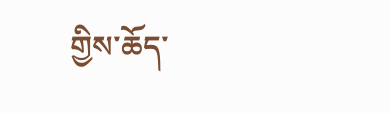གྱིས་ཆོད་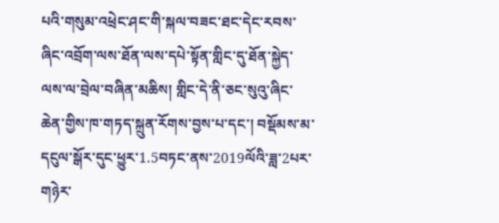པའི་གསུམ་འཕྲེང་ཤང་གི་སྐལ་བཟང་ཐང་དེང་རབས་ཞིང་འབྲོག་ལས་ཐོན་ལས་དཔེ་སྟོན་གླིང་དུ་ཐོན་སྐྱེད་ལས་ལ་བྲེལ་བཞིན་མཆིས། གླིང་དེ་ནི་ཅང་སུའུ་ཞིང་ཆེན་གྱིས་ཁ་གཏད་སྐྲུན་རོགས་བྱས་པ་དང་། བསྡོམས་མ་དངུལ་སྒོར་དུང་ཕྱུར་1.5བཏང་ནས་2019ལོའི་ཟླ་2པར་གཉེར་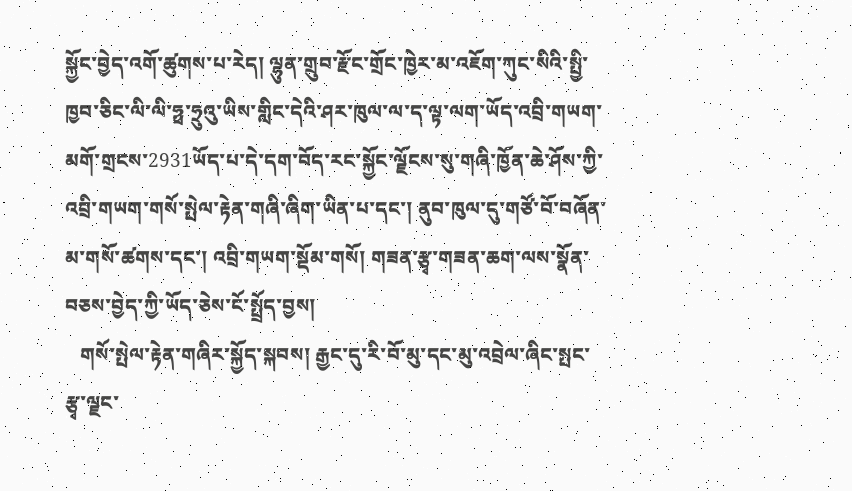སྐྱོང་བྱེད་འགོ་ཚུགས་པ་རེད། ལྷུན་གྲུབ་རྫོང་གྲོང་ཁྱེར་མ་འཇོག་ཀུང་སིའི་སྤྱི་ཁྱབ་ཅིང་ལི་ལི་ཧྥ་ཧྲུའུ་ཡིས་གླིང་དེའི་ཤར་ཁུལ་ལ་ད་ལྟ་ལག་ཡོད་འབྲི་གཡག་མགོ་གྲངས་2931ཡོད་པ་དེ་དག་བོད་རང་སྐྱོང་ལྗོངས་སུ་གཞི་ཁྱོན་ཆེ་ཤོས་ཀྱི་འབྲི་གཡག་གསོ་སྤེལ་རྟེན་གཞི་ཞིག་ཡིན་པ་དང་། ནུབ་ཁུལ་དུ་གཙོ་བོ་བཞོན་མ་གསོ་ཚགས་དང་། འབྲི་གཡག་སྡོམ་གསོ། གཟན་རྩྭ་གཟན་ཆག་ལས་སྣོན་བཅས་བྱེད་ཀྱི་ཡོད་ཅེས་ངོ་སྤྲོད་བྱས།
   གསོ་སྤེལ་རྟེན་གཞིར་སྐྱོད་སྐབས། རྒྱང་དུ་རི་བོ་མུ་དང་མུ་འབྲེལ་ཞིང་སྤང་རྩྭ་ལྗང་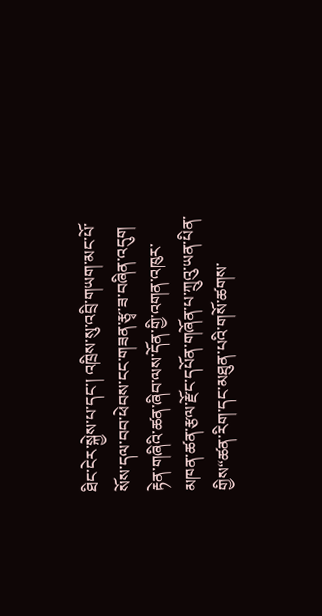ཐིང་ངེར་སྐྱེས་པ་དང་། འཁྲིས་སུ་འབྲི་གཡག་མང་པོ་སོས་དལ་བབ་ཕེབས་ངང་གཟན་རྩྭ་ཟ་བཞིན་འདུག རྟེན་གཞིའི་ཚན་ཞིབ་ལས་དོན་གྱི་འགན་འཁུར་མཁན་ཚན་རྩལ་རྫོང་དཔོན་གཞོན་པ་ཀྲུའུ་ཡན་པིན་གྱིས“ཚན་རིག་དང་མཐུན་པའི་གསོ་ཚགས་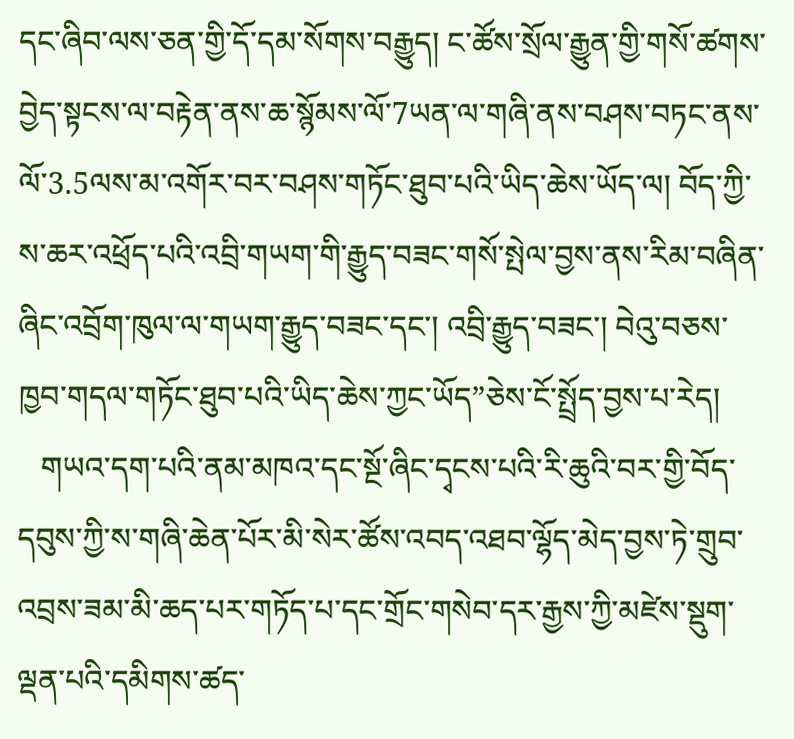དང་ཞིབ་ལས་ཅན་གྱི་དོ་དམ་སོགས་བརྒྱུད། ང་ཚོས་སྲོལ་རྒྱུན་གྱི་གསོ་ཚགས་བྱེད་སྟངས་ལ་བརྟེན་ནས་ཆ་སྙོམས་ལོ་7ཡན་ལ་གཞི་ནས་བཤས་བཏང་ནས་ལོ་3.5ལས་མ་འགོར་བར་བཤས་གཏོང་ཐུབ་པའི་ཡིད་ཆེས་ཡོད་ལ། བོད་ཀྱི་ས་ཆར་འཕྲོད་པའི་འབྲི་གཡག་གི་རྒྱུད་བཟང་གསོ་སྤེལ་བྱས་ནས་རིམ་བཞིན་ཞིང་འབྲོག་ཁུལ་ལ་གཡག་རྒྱུད་བཟང་དང་། འབྲི་རྒྱུད་བཟང་། བེའུ་བཅས་ཁྱབ་གདལ་གཏོང་ཐུབ་པའི་ཡིད་ཆེས་ཀྱང་ཡོད”ཅེས་ངོ་སྤྲོད་བྱས་པ་རེད།
   གཡའ་དག་པའི་ནམ་མཁའ་དང་སྔོ་ཞིང་དྭངས་པའི་རི་ཆུའི་བར་གྱི་བོད་དབུས་ཀྱི་ས་གཞི་ཆེན་པོར་མི་སེར་ཚོས་འབད་འཐབ་ལྷོད་མེད་བྱས་ཏེ་གྲུབ་འབྲས་ཟམ་མི་ཆད་པར་གཏོད་པ་དང་གྲོང་གསེབ་དར་རྒྱས་ཀྱི་མཛེས་སྡུག་ལྡན་པའི་དམིགས་ཚད་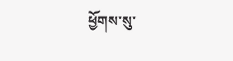ཕྱོགས་སུ་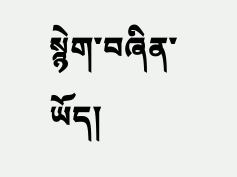སྙེག་བཞིན་ཡོད།